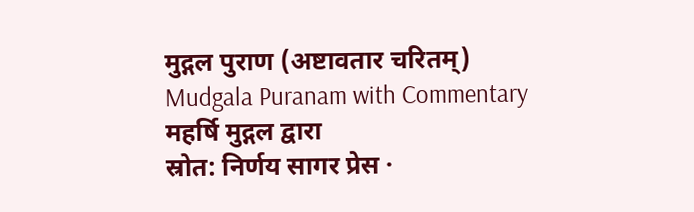मुद्गल पुराण (अष्टावतार चरितम्)
Mudgala Puranam with Commentary
महर्षि मुद्गल द्वारा
स्रोत: निर्णय सागर प्रेस ·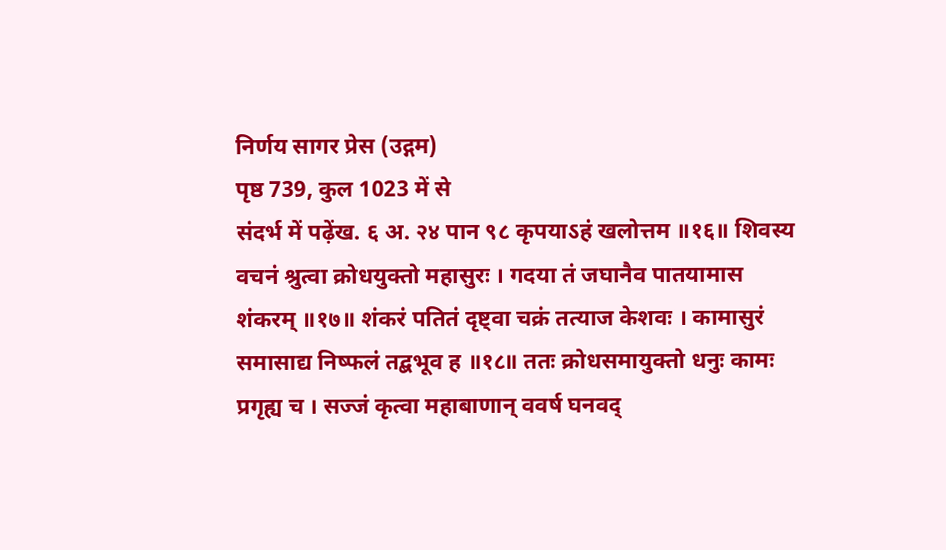निर्णय सागर प्रेस (उद्गम)
पृष्ठ 739, कुल 1023 में से
संदर्भ में पढ़ेंख. ६ अ. २४ पान ९८ कृपयाऽहं खलोत्तम ॥१६॥ शिवस्य वचनं श्रुत्वा क्रोधयुक्तो महासुरः । गदया तं जघानैव पातयामास शंकरम् ॥१७॥ शंकरं पतितं दृष्ट्वा चक्रं तत्याज केशवः । कामासुरं समासाद्य निष्फलं तद्बभूव ह ॥१८॥ ततः क्रोधसमायुक्तो धनुः कामः प्रगृह्य च । सज्जं कृत्वा महाबाणान् ववर्ष घनवद्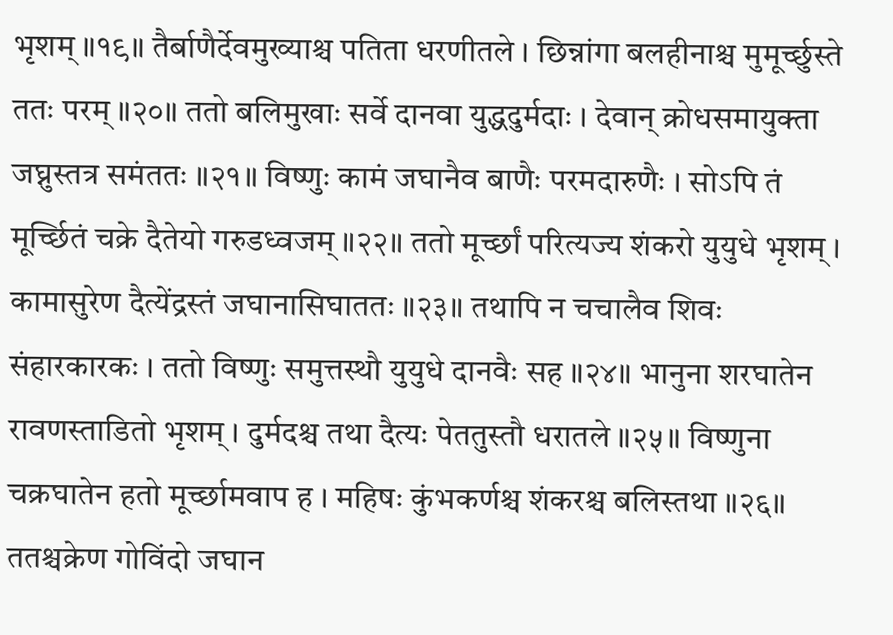भृशम् ॥१९॥ तैर्बाणैर्देवमुख्याश्च पतिता धरणीतले । छिन्नांगा बलहीनाश्च मुमूर्च्छुस्ते ततः परम् ॥२०॥ ततो बलिमुखाः सर्वे दानवा युद्धदुर्मदाः । देवान् क्रोधसमायुक्ता जघ्नुस्तत्र समंततः ॥२१॥ विष्णुः कामं जघानैव बाणैः परमदारुणैः । सोऽपि तं मूर्च्छितं चक्रे दैतेयो गरुडध्वजम् ॥२२॥ ततो मूर्च्छां परित्यज्य शंकरो युयुधे भृशम् । कामासुरेण दैत्येंद्रस्तं जघानासिघाततः ॥२३॥ तथापि न चचालैव शिवः संहारकारकः । ततो विष्णुः समुत्तस्थौ युयुधे दानवैः सह ॥२४॥ भानुना शरघातेन रावणस्ताडितो भृशम् । दुर्मदश्च तथा दैत्यः पेततुस्तौ धरातले ॥२५॥ विष्णुना चक्रघातेन हतो मूर्च्छामवाप ह । महिषः कुंभकर्णश्च शंकरश्च बलिस्तथा ॥२६॥ ततश्चक्रेण गोविंदो जघान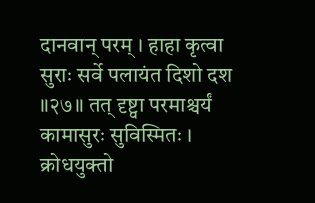दानवान् परम् । हाहा कृत्वा सुराः सर्वे पलायंत दिशो दश ॥२७॥ तत् दृष्ट्वा परमाश्चर्यं कामासुरः सुविस्मितः । क्रोधयुक्तो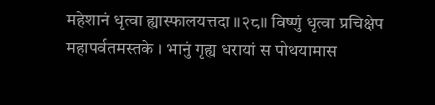महेशानं धृत्वा ह्यास्फालयत्तदा ॥२८॥ विष्णुं धृत्वा प्रचिक्षेप महापर्वतमस्तके । भानुं गृह्य धरायां स पोथयामास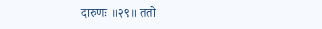दारुणः ॥२९॥ ततो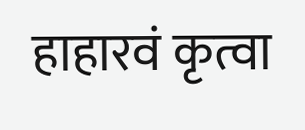हाहारवं कृत्वा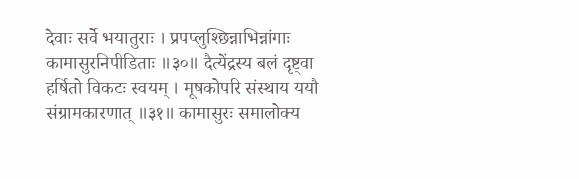देवाः सर्वे भयातुराः । प्रपप्लुश्छिन्नाभिन्नांगाः कामासुरनिपीडिताः ॥३०॥ दैत्येंद्रस्य बलं दृष्ट्वा हर्षितो विकटः स्वयम् । मूषकोपरि संस्थाय ययौ संग्रामकारणात् ॥३१॥ कामासुरः समालोक्य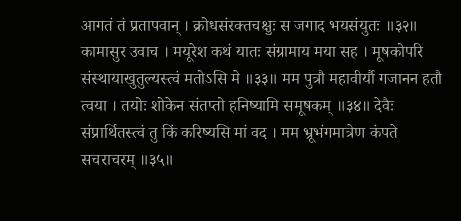आगतं तं प्रतापवान् । क्रोधसंरक्तचक्षुः स जगाद भयसंयुतः ॥३२॥ कामासुर उवाच । मयूरेश कथं यातः संग्रामाय मया सह । मूषकोपरि संस्थायाखुतुल्यस्त्वं मतोऽसि मे ॥३३॥ मम पुत्रौ महावीर्यौ गजानन हतौ त्वया । तयोः शोकेन संतप्तो हनिष्यामि समूषकम् ॥३४॥ देवैः संप्रार्थितस्त्वं तु किं करिष्यसि मां वद । मम भ्रूभंगमात्रेण कंपते सचराचरम् ॥३५॥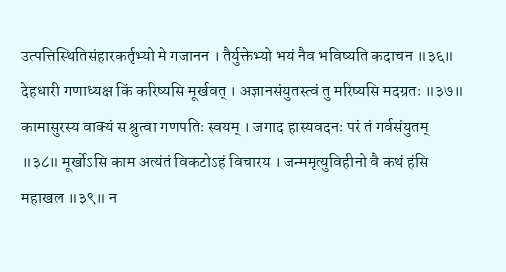उत्पत्तिस्थितिसंहारकर्तृभ्यो मे गजानन । तैर्युक्तेभ्यो भयं नैव भविष्यति कदाचन ॥३६॥ देहधारी गणाध्यक्ष किं करिष्यसि मूर्खवत् । अज्ञानसंयुतस्त्वं तु मरिष्यसि मदग्रतः ॥३७॥ कामासुरस्य वाक्यं स श्रुत्वा गणपतिः स्वयम् । जगाद हास्यवदनः परं तं गर्वसंयुतम् ॥३८॥ मूर्खोऽसि काम अत्यंतं विकटोऽहं विचारय । जन्ममृत्युविहीनो वै कथं हंसि महाखल ॥३९॥ न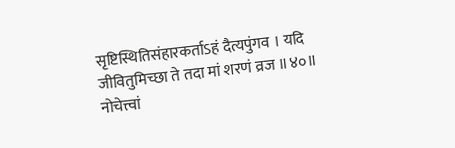सृष्टिस्थितिसंहारकर्ताऽहं दैत्यपुंगव । यदि जीवितुमिच्छा ते तदा मां शरणं व्रज ॥४०॥ नोचेत्त्वां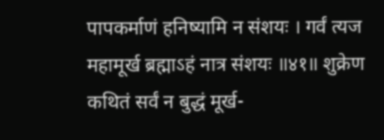पापकर्माणं हनिष्यामि न संशयः । गर्वं त्यज महामूर्ख ब्रह्माऽहं नात्र संशयः ॥४१॥ शुक्रेण कथितं सर्वं न बुद्धं मूर्ख-